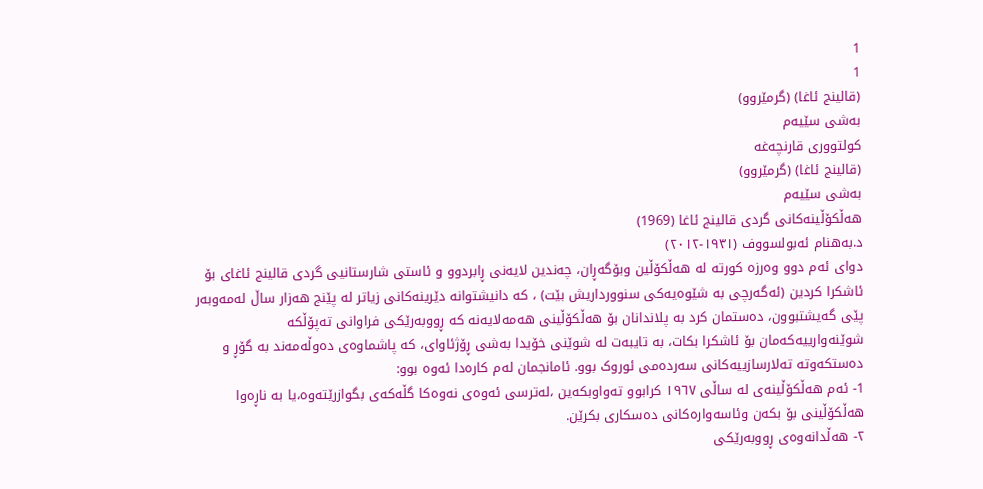1
1
(قالینج ئاغا) (گرمێروو)
بەشى سێيەم
کولتوورى قارنچەغە
(قالینج ئاغا) (گرمێروو)
بەشى سێيەم
ھەڵکۆڵينەکانى گردی قالینج ئاغا (1969)
د.بەھنام ئەبولسووف (١٩٣١-٢٠١٢)
دوای ئەم دوو وەرزە کورتە لە ھەڵکۆڵین وبۆگەڕان، چەندین لایەنی ڕابردوو و ئاستی شارستانیی گردی قالینج ئاغای بۆ ئاشکرا کردین (ئەگەرچی بە شێوەیەکی سنوورداريش بێت) ، کە دانیشتوانە دێرینەکانی زیاتر لە پێنج ھەزار ساڵ لەمەوبەر پێی گەیشتبوون، دەستمان کرد بە پلاندانان بۆ ھەڵکۆڵینی ھەمەلایەنە کە ڕووبەرێکی فراوانی تەپۆڵکە شوێنەوارییەکەمان بۆ ئاشکرا بکات، بە تایبەت لە شوێنی خۆیدا بەشی ڕۆژئاوای، کە پاشماوەی دەوڵەمەند بە گۆڕ و دەستکەوتە تەلارسازییەکانی سەردەمی ئوروک بوو. ئامانجمان لەم کارەدا ئەوە بوو:
1- ئەم ھەڵکۆڵینەی لە ساڵی ١٩٦٧ کرابوو تەواوبکەین ،لەترسی ئەوەی نەوەکا گڵەکەی بگوازرێتەوە،یا بە ناڕەوا ھەڵکۆڵینی بۆ بکەن وئاسەوارەکانی دەسکاری بکرێن.
٢- ھەڵدانەوەی ڕووبەرێکی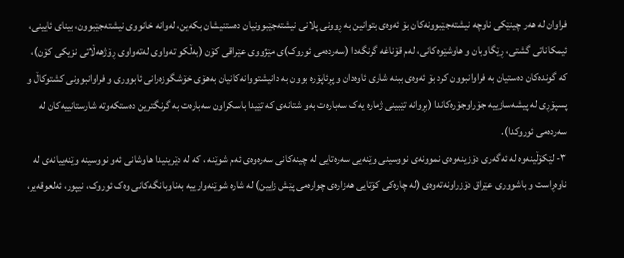فراوان لە ھەر چینێکی ناوچە نیشتەجێبوونەکان بۆ ئەوەی بتوانین بە ڕوونی پلانی نیشتەجێبوونیان دەستنیشان بکەین، لەوانە خانووی نیشتەجێبوون، بینای ئایینی، ئیمکاناتی گشتی، ڕێگاوبان و ھاوشێوەکانی، لەم قۆناغە گرنگەدا (سەردەمی ئوروک)ی مێژووی عێراقی کۆن (بەڵکو تەواوی لەتەواوی ڕۆژھەڵاتی نزیکى کۆن)، کە گوندەکان دەستیان بە فراوانبوون کرد بۆ ئەوەی ببنە شاری ئاوەدان و پڕئاپۆرە بوون بە دانیشتووانەکانیان بەھۆی خۆشگوزەرانی ئابووری و فراوانبوونی کشتوکاڵ و پسپۆڕی لە پیشەسازییە جۆراوجۆرەکاندا (بڕوانە تێبینی ژمارە یەک سەبارەت بەو شتانەی کە تێیدا باسکراون سەبارەت بە گرنگترین دەستکەوتە شارستانییەکان لە سەردەمی ئوروکدا).
٣- لێکۆڵینەوە لە ئەگەری دۆزینەوەی نموونەی نووسینی وێنەیی سەرەتایی لە چینەکانی سەرەوەی ئەم شوێنە ، کە لە دێرینیدا هاوشانى ئەو نووسینە وێنەییانەی لە ناوەڕاست و باشووری عێراق دۆزراونەتەوەی (لە چارەکی کۆتایی ھەزارەی چوارەمی پێش زایین) لە شارە شوێنەوارییە بەناوبانگەکانی وەک ئوروک، نیپور، ئەلعوقەیر،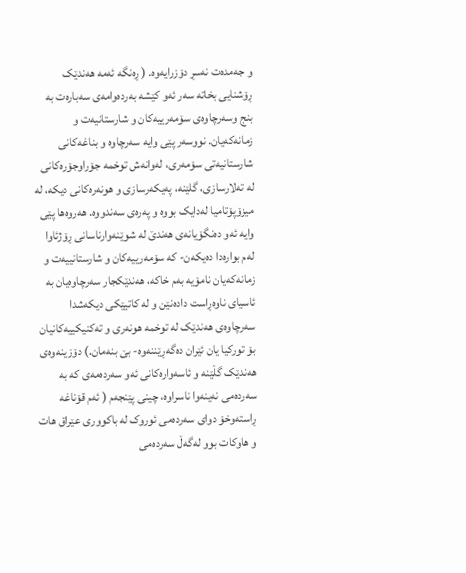و جەمدەت نەسڕ دۆزرایەوە. ( ڕەنگە ئەمە ھەندێک ڕۆشنایی بخاتە سەر ئەو کێشە بەردەوامەی سەبارەت بە بنج وسەرچاوەی سۆمەرییەکان و شارستانیەت و زمانەکەیان. نووسەر پێی وایە سەرچاوە و بناغەکانی شارستانیەتی سۆمەری، لەوانەش توخمە جۆراوجۆرەکانی لە تەلارسازی، گلێنە، پەیکەرسازی و ھونەرەکانی دیکە، لە میزۆپۆتامیا لەدایک بووە و پەرەی سەندووە. ھەروەھا پێی وایە ئەو دەنگۆیانەی ھەندێ لە شوێنەوارناسانی ڕۆژئاوا لەم بوارەدا دەیکەن- کە سۆمەرییەکان و شارستانییەت و زمانەکەیان نامۆیە بەم خاکە، ھەندێکجار سەرچاوەیان بە ئاسیای ناوەڕاست دادەنێن و لە کاتیێکی دیکەشدا سەرچاوەی ھەندێک لە توخمە ھونەری و تەکنیکییەکانیان بۆ تورکیا یان ئێران دەگەڕێننەوە- بێ بنەمان.) دۆزینەوەی ھەندێک گڵێنە و ئاسەوارەکانی ئەو سەردەمەی کە بە سەردەمی نەینەوا ناسراوە، چینی پێنجەم ( ئەم قۆناغە ڕاستەوخۆ دوای سەردەمی ئوروک لە باکووری عێراق ھات و ھاوکات بوو لەگەڵ سەردەمی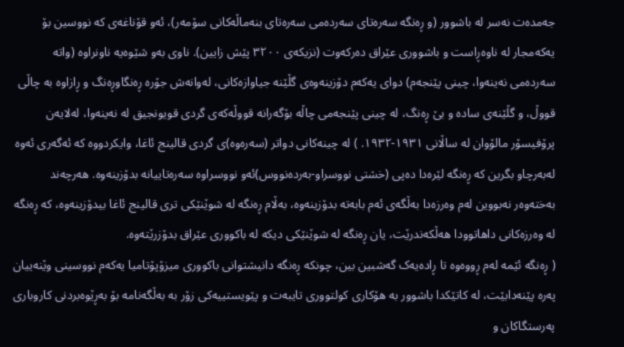جەمدەت نەسر لە باشوور (و ڕەنگە سەرەتای سەردەمی سەرەتای بنەماڵەکانی سۆمەر)، ئەو قۆناغەی کە نووسین بۆ یەکەمجار لە ناوەڕاست و باشووری عێراق دەرکەوت (نزیکەی ٣٢٠٠ پێش زایین). ناوی بەو شێوەیە ناونراوە (واتە سەردەمی نەینەوا، چینی پێنجەم) دوای یەکەم دۆزینەوەی گڵێنە جیاوازەکانی، لەوانەش جۆرە ڕەنگاوڕەنگ و ڕازاوە بە چاڵی قووڵ، و گڵێنەی سادە و بێ ڕەنگ، لە چینی پێنجەمی چاڵە بۆگەرانە قووڵەکەی گردی قویونجیق لە نەینەوا، لەلایەن پرۆفیسۆر مالۆوان لە ساڵانی ١٩٣١-١٩٣٢. ) لە چینەکانی دواتر (سەرەوە)ی گردی قالینج ئاغا، وایکردووە کە ئەگەری ئەوە لەبەرچاو بگرین کە ڕەنگە لێرەدا دەپی (خشتى نووسراو-بەردەنووس)ئەو نووسراوە سەرەتاییانە بدۆزینەوە. ھەرچەند بەختەوەر نەبووین لەم وەرزەدا بەڵگەی ئەم بابەتە بدۆزینەوە، بەڵام ڕەنگە لە شوێنێکی تری قالینج ئاغا بیدۆزینەوە، کە ڕەنگە لە وەرزەکانی داھاتوودا ھەڵکەندرێت، یان ڕەنگە لە شوێنێکی دیکە لە باکووری عێراق بدۆزرێتەوە.
( ڕەنگە ئێمە لەم ڕووەوە تا ڕادەیەک گەشبین بین، چونکە ڕەنگە دانیشتوانی باکووری میزۆپۆتامیا یەکەم نووسینی وێنەییان پەرە پێنەدابێت، لە کاتێکدا باشوور بە ھۆکاری کولتووری تایبەت و پێویستییەکی زۆر بە بەڵگەنامە بۆ بەڕێوەبردنی کاروباری پەرستگاکان و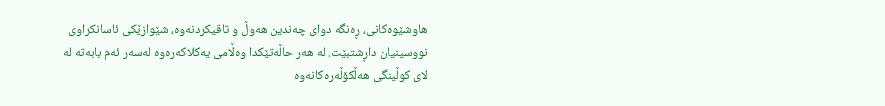ھاوشێوەکانی، ڕەنگە دوای چەندین ھەوڵ و تاقیکردنەوە، شێوازێکی ئاسانکراوی نووسینیان داڕشتبێت. لە ھەر حاڵەتێکدا وەڵامی یەکلاکەرەوە لەسەر ئەم بابەتە لە لای کوڵینگی ھەڵکۆڵەرەكانەوە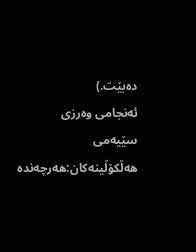دەبێت.)
ئەنجامی وەرزی سێیەمی ھەڵکۆڵینەکان:ھەرچەندە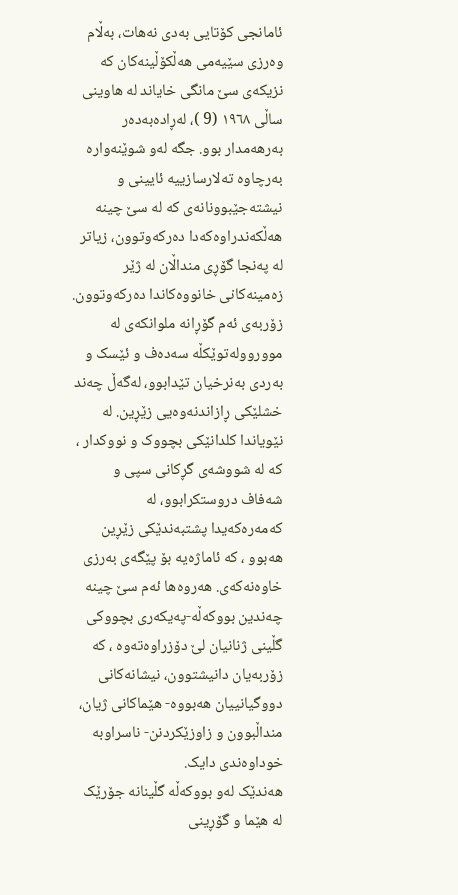ئامانجی کۆتایی بەدی نەھات، بەڵام وەرزی سێیەمی ھەڵکۆڵینەکان کە نزیکەی سێ مانگی خایاند لە ھاوینی ساڵی ١٩٦٨ (9 )، لەڕادەبەدەر بەرھەمدار بوو. جگە لەو شوێنەوارە بەرچاوە تەلارسازییە ئایینی و نیشتەجێبوونانەی کە لە سێ چینە ھەڵکەندراوەکەدا دەرکەوتوون، زیاتر لە پەنجا گۆڕی منداڵان لە ژێر زەمینەکانی خانووەکاندا دەرکەوتوون. زۆربەی ئەم گۆڕانە ملوانکەی لە مووروولەتوێکڵە سەدەف و ئێسک و بەردی بەنرخیان تێدابوو، لەگەڵ چەند خشلێکی ڕازاندنەوەیی زێڕین. لە نێویاندا کلدانێکی بچووک و نووکدار ، کە لە شووشەی گڕکانی سپی و شەفاف دروستکرابوو، لە کەمەرەکەیدا پشتبەندێکی زێڕین ھەبوو ، کە ئاماژەیە بۆ پێگەی بەرزی خاوەنەکەی. ھەروەھا ئەم سێ چینە چەندین بووکەڵە-پەیکەری بچووکی گڵینی ژنانیان لێ دۆزراوەتەوە ، کە زۆربەیان دانیشتوون، نیشانەکانی دووگیانییان ھەبووە- ھێماکانی ژیان، منداڵبوون و زاوزێکردنن- ناسراوبە خوداوەندی دایک.
ھەندێک لەو بووکەڵە گڵینانە جۆرێک لە ھێما و گۆڕینی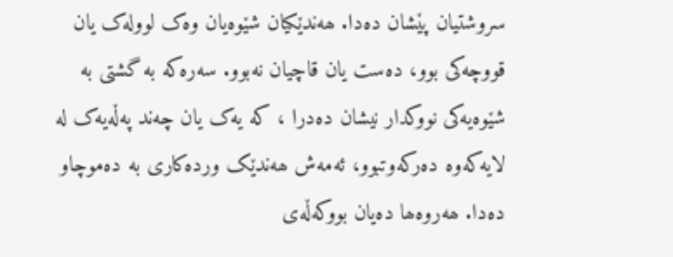سروشتیان پێشان دەدا. ھەندێکیان شێوەیان وەک لوولەک یان قووچەکی بوو، دەست یان قاچیان نەبوو. سەرەکە بە گشتی بە شێوەیەکی نووکدار نیشان دەدرا ، کە یەک یان چەند پەڵەیەک لە لایەکەوە دەرکەوتبوو، ئەمەش ھەندێک وردەکاری بە دەموچاو دەدا. ھەروەھا دەیان بووکەڵەی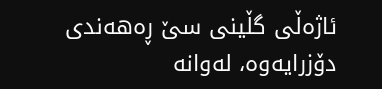ئاژەڵی گڵینی سێ ڕەھەندی دۆزرایەوە، لەوانە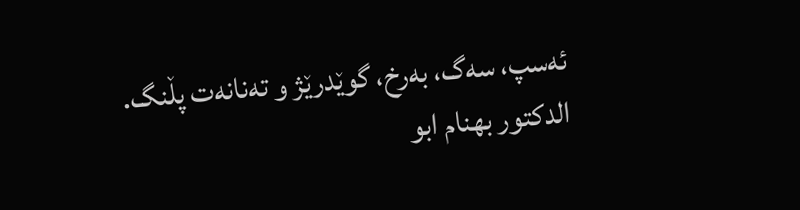ئەسپ، سەگ، بەرخ، گوێدرێژ و تەنانەت پڵنگ.
الدكتور بهنام ابو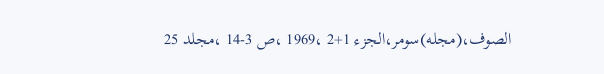الصوف،(مجله)سومر،الجزء 1+2 ،1969 ،ص 3-14 ،مجلد 25